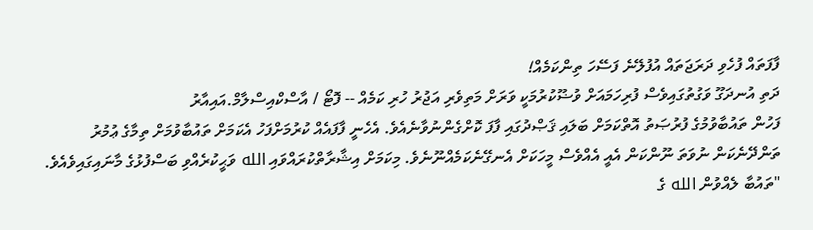ފާފަތައް ފުހެވި ދަރަޖަތައް އުފުލޭނެ ފަސޭހަ ތިންކަމެއް!
ދަތި އުނދަގޫ ވަގުތުގައިވެސް ފުރިހަމައަށް ވުޟޫކުރުމަކީ ވަރަށް މަތިވެރި އަޖުރު ހުރި ކަމެއް -- ފޮޓޯ / އާސްކްއިސްލާމް.އައިއާރު
ފަހުން ތައުބާވުމުގެ ފުރުޞަތު އޮތްކަމަށް ބަލައި ޤަޞްދުގައި ފާފަ ކޮށްގެންނުވާނެއެވެ. އެހެނީ ފާފައެއް ކުރުމަށްފަހު އެކަމަށް ތައުބާވުމަށް ތިމާގެ ޢުމުރު ތަންދޭނެކަން ނުވަތަ ނޫންކަން އެއީ އެއްވެސް މީހަކަށް އެނގޭނެކަމެއްނޫނެވެ. މިކަމަށް އިޝާރާތްކުރައްވައި الله ވަޙީކުރެއްވި ބަސްފުޅުގެ މާނައިގައިވެއެވެ. "ތައުބާ ލެއްވުން الله ގެ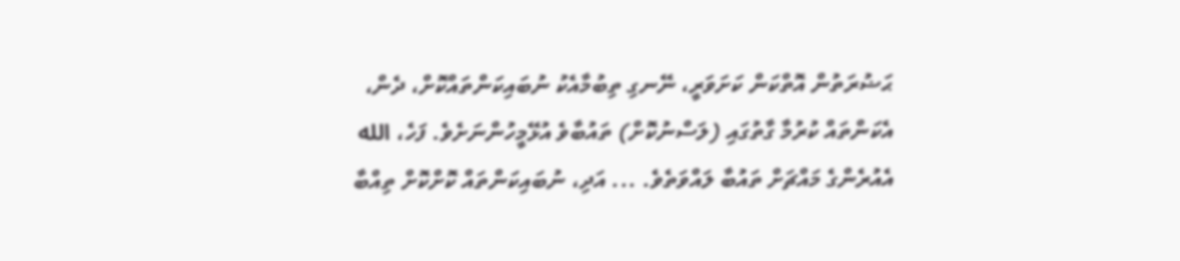ޙަޟުރަތުން އޮތްކަން ކަށަވަރީ، ނޭނގި ތިބުމާއެކު ނުބައިކަންތައްކޮށް، ދެން، އެކަންތައް ކުރުމާ ގާތުގައި (ލަސްނުކޮށް) ތައުބާވެ އުޅޭމީހުންނަށެވެ. ފަހެ، الله އެއުރެންގެ މައްޗަށް ތައުބާ ލައްވަތެވެ. ... އަދި، ނުބައިކަންތައް ކޮށްކޮށް ތިއްބާ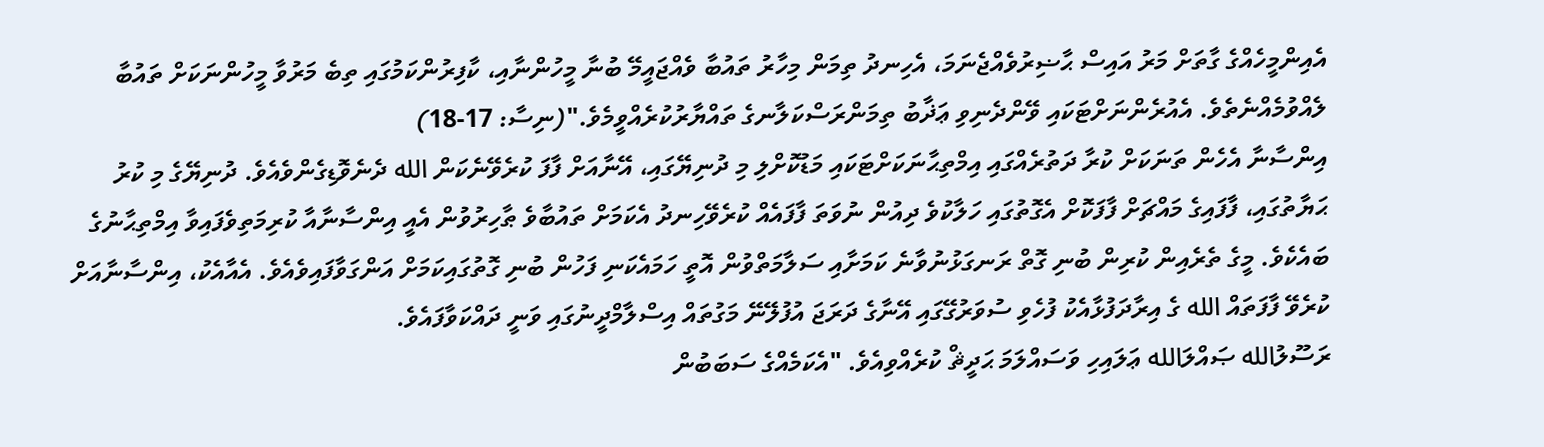އެއިންމީހެއްގެ ގާތަށް މަރު އައިސް ޙާޟިރުވެއްޖެނަމަ، އެހިނދު ތިމަން މިހާރު ތައުބާ ވެއްޖައީމޭ ބުނާ މީހުންނާއި، ކާފިރުންކަމުގައި ތިބެ މަރުވާ މީހުންނަކަށް ތައުބާ ލެއްވުމެއްނެތެވެ. އެއުރެންނަށްޓަކައި ވޭންދެނިވި ޢަޛާބު ތިމަންރަސްކަލާނގެ ތައްޔާރުކުރެއްވީމެވެ."(ނިސާ: 17-18)
އިންސާނާ އެހެން ތަނަކަށް ކުރާ ދަތުރެއްގައި އިމްތިޙާނަކަށްޓަކައި މަޑުކޮށްލި މި ދުނިޔޭގައި، އޭނާއަށް ފާފަ ކުރެވޭނެކަން الله ދެނެވޮޑިގެންވެއެވެ. ދުނިޔޭގެ މި ކުރު ޙަޔާތުގައި، ފާފައިގެ މައްޗަށް ފާފަކޮށް އެގޮތުގައި ހަލާކުވެ ދިއުން ނުވަތަ ފާފައެއް ކުރެވޭހިނދު އެކަމަށް ތައުބާވެ ޠާހިރުވުން އެއީ އިންސާނާއާ ކުރިމަތިވެފައިވާ އިމްތިޙާނުގެ ބައެކެވެ. މީގެ ތެރެއިން ކުރިން ބުނި ގޮތް ރަނގަޅުނުވާނެ ކަމަށާއި ސަލާމަތްވުން އޮތީ ހަމައެކަނި ފަހުން ބުނި ގޮތުގައިކަމަށް އަންގަވާފައިވެއެވެ. އެއާއެކު، އިންސާނާއަށް ކުރެވޭ ފާފަތައް الله ގެ އިރާދަފުޅާއެކު ފުހެވި ސުވަރުގޭގައި އޭނާގެ ދަރަޖަ އުފުލޭނޭ މަގުތައް އިސްލާމްދީނުގައި ވަނީ ދައްކަވާފައެވެ.
ރަސޫލުالله ޞައްލަالله ޢަލައިހި ވަސައްލަމަ ޙަދީޘް ކުރެއްވިއެވެ. "އެކަމެއްގެ ސަބަބުން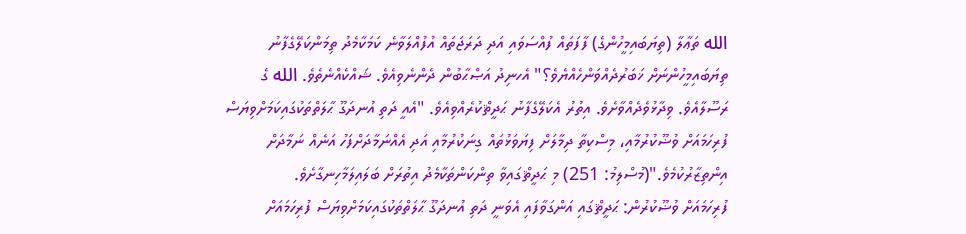الله ތަޢާލާ (ތިޔަބައިމީހުންގެ) ފާފަތައް ފުއްސަވައި އަދި ދަރަޖަތައް އުފުއްލަވާނެ ކަމަކާމެދު ތިމަންކަލޭގެފާނު ތިޔަބައިމީހުންނަށް ޚަބަރުދެއްވަންހެއްޔެވެ؟" އެހނިދު އަޞްޙާބުން ދެންނެވިއެވެ. ޝައްކެއްނެތެވެ. الله ގެ ރަސޫލާއެވެ. ވިދާޅުވެދެއްވާށެވެ. އިތުރު އެކަލޭގެފާނު ޙަދީޘްކުރެއްވިއެވެ. "އެއީ ދަތި އުނދަގޫ ޙާލަތްތަކުގައިކަމަށްވިޔަސް ފުރިހަމައަށް ވުޟޫކުރުމާއި، މިސްކިތާ ދިމާލަށް ފިޔަވަޅުތައް ގިނަކުރުމާއި އަދި އެއްނަމާދަށްފަހު އަނެއް ނަމާދަށް އިންތިޒާރުކުމެވެ."(މުސްލިމު: 251) މި ޙަދީޘްގައިވާ ތިންކަންތަކާމެދު އިތުރަށް ބަލައިލަމާހިނގާށެވެ.
ފުރިހަމައަށް ވުޟޫކުރުން: ޙަދީޘްގައި އަންގަވާފައި އެވަނީ ދަތި އުނދަގޫ ޙާލަތްތަކުގައިކަމަށްވިޔަސް ފުރިހަމައަށް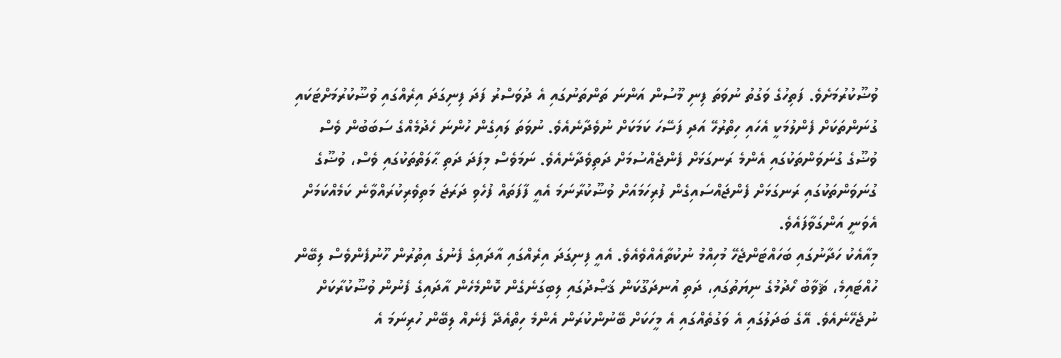ވުޟޫކުރުމަށެވެ. ފަތިހުގެ ވަގުތު ނުވަތަ ފިނި މޫސުން އަންނަ ތަންތަނުގައި އެ ދުވަސްރު ފަދަ ފިނިގަދަ އިރެއްގައި ވުޟޫކުރުމަށްޓަކައި ގުނަންތަކަށް ފެންލުމަކީ އެހައި ހިތްރުހޭ އަދި ފަސޭހަ ކަމަކަށް ނުވެދާނެއެވެ. ނުވަތަ ލައިގެން ހުންނަ ހެދުމެއްގެ ސަބަބުން ވެސް ވުޟޫގެ ގުނަވަންތަކުގައި އެންމެ ރަނގަޅަށް ފެންޖެއްސުމަށް ދަތިވެދާނެއެވެ. ނަމަވެސް މިފަދަ ދަތި ޙާލަތްތަކުގައި ވެސް، ވުޟޫގެ ގުނަވަންތަކުގައި ރަނގަޅަށް ފެންޖައްސައިގެން ފުރިހަމައަށް ވުޟޫކުރާނަމަ އެއީ ފާފަތައް ފުހެވި ދަރަޖަ މަތިވެރިކުރައްވާނެ ކަމެއްކަމަށް އެވަނީ އަންގަވާފައެވެ.
މިއާއެކު ހަދާނުގައި ބަހައްޓަންޖެހޭ މުހިއްމު ނުކުތާއެއްވެއެވެ. އެއީ ފިނިގަދަ އިރެއްގައި އާދައިގެ ފެނުގެ އިތުރުން ހޫނުފެންވެސް ލިބޭން ހުއްޓައިމެ، ޘަވާބު ހޯދުމުގެ ނިޔަތުގައި، ދަތި އުނދަގޫކަން ޤަޞްދުގައި ލިބިގަނެގެން ކޮންމެހެން އާދައިގެ ފެނުން ވުޟޫކުރާކަށް ނުޖެހޭނެއެވެ. އޭގެ ބަދަލުގައި އެ ވަގުތެއްގައި އެ މީހަކަށް ބޭނުންކުރަން އެންމެ ހިތްއެދޭ ފެނެއް ލިބޭން ހުރިނަމަ އެ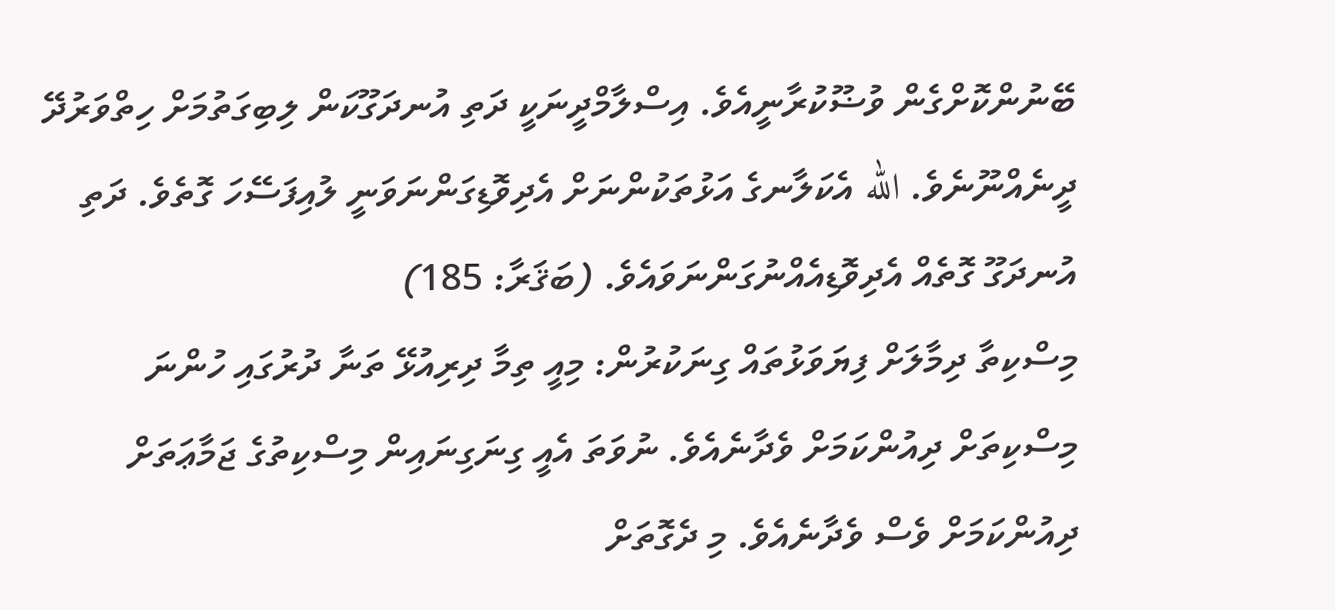ބޭނުންކޮށްގެން ވުޟޫކުރާނީއެވެ. އިސްލާމްދީނަކީ ދަތި އުނދަގޫކަން ލިބިގަތުމަށް ހިތްވަރުދޭ ދީނެއްނޫނެވެ. الله އެކަލާނގެ އަޅުތަކުންނަށް އެދިވޮޑިގަންނަވަނީ ލުއިފަސޭހަ ގޮތެވެ. ދަތި އުނދަގޫ ގޮތެއް އެދިވޮޑިއެއްނުގަންނަވައެވެ. (ބަޤަރާ: 185)
މިސްކިތާ ދިމާލަށް ފިޔަވަޅުތައް ގިނަކުރުން: މިއީ ތިމާ ދިރިއުޅޭ ތަނާ ދުރުގައި ހުންނަ މިސްކިތަށް ދިއުންކަމަށް ވެދާނެއެވެ. ނުވަތަ އެއީ ގިނަގިނައިން މިސްކިތުގެ ޖަމާޢަތަށް ދިއުންކަމަށް ވެސް ވެދާނެއެވެ. މި ދެގޮތަށް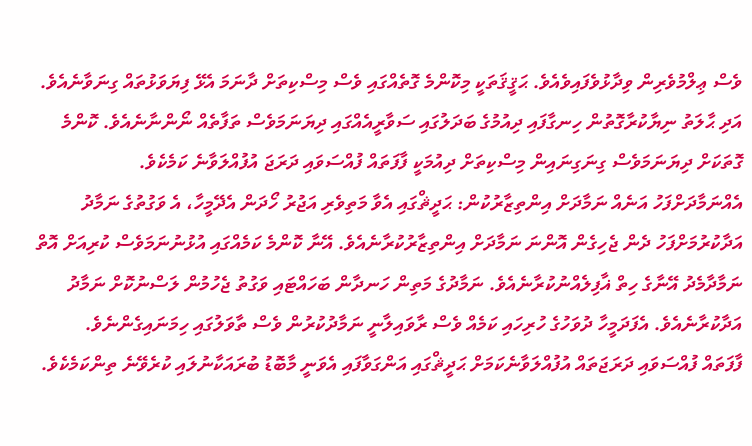ވެސް ޢިލްމުވެރިން ވިދާޅުވެފައިވެއެވެ. ޙަޤީޤަތަކީ މިކޮންމެ ގޮތެއްގައި ވެސް މިސްކިތަށް ދާނަމަ އެޅޭ ފިޔަވަޅުތައް ގިނަވާނެއެވެ. އަދި ޙާލަތު ނިޔާކުރާގޮތުން ހިނގާފައި ދިއުމުގެ ބަދަލުގައި ސަވާރީއެއްގައި ދިޔަނަމަވެސް ތަފާތެއް ނޯންނާނެއެވެ. ކޮންމެ ގޮތަކަށް ދިޔަނަމަވެސް ގިނަގިނައިން މިސްކިތަށް ދިއުމަކީ ފާފަތައް ފުއްސަވައި ދަރަޖަ އުފުއްލަވާނެ ކަމެކެވެ.
އެއްނަމާދަށްފަހު އަނެއް ނަމާދަށް އިންތިޒާރުކުން: ޙަދީޘްގައި އެވާ މަތިވެރި އަޖުރު ހޯދަން އެދޭމީހާ، އެ ވަގުތުގެ ނަމާދު އަދާކުރުމަށްފަހު ދެން ޖެހިގެން އޮންނަ ނަމާދަށް އިންތިޒާރުކުރާނެއެވެ. އޭނާ ކޮންމެ ކަމެއްގައި އުޅުނުނަމަވެސް ކުރިއަށް އޮތް ނަމާދާމެދު އޭނާގެ ހިތް ޣާފިލެއްނުކުރާނެއެވެ. ނަމާދުގެ މަތިން ހަނދާން ބަހައްޓައި ވަގުތު ޖެހުމުން ލަސްނުކޮށް ނަމާދު އަދާކުރާނެއެވެ. އެފަދަމީހާ ދުވަހުގެ ހުރިހައި ކަމެއް ވެސް ރާވައިލާނީ ނަމާދުކުރުން ވެސް ތާވަލުގައި ހިމަނައިގެންނެވެ.
ފާފަތައް ފުއްސަވައި ދަރަޖަތައް އުފުއްލަވާނެކަމަށް ޙަދީޘްގައި އަންގަވާފައި އެވަނީ މާބޮޑު ބުރައަކާނުލައި ކުރެވޭނެ ތިންކަމެކެވެ.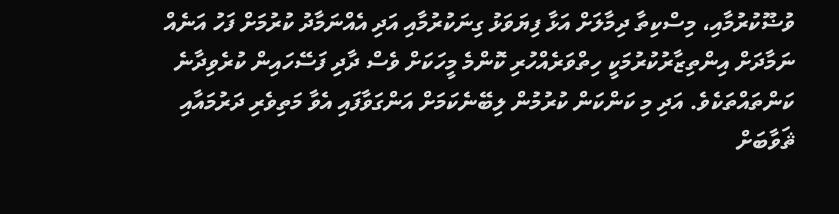ވުޟޫކުރުމާއި، މިސްކިތާ ދިމާލަށް އަޅާ ފިޔަވަޅު ގިނަކުރުމާއި އަދި އެއްނަމާދު ކުރުމަށް ފަހު އަނެއް ނަމާދަށް އިންތިޒާރުކުރުމަކީ ހިތްވަރެއްހުރި ކޮންމެ މީހަކަށް ވެސް ދާދި ފަސޭހައިން ކުރެވިދާނެ ކަންތައްތަކެވެ. އަދި މި ކަންކަން ކުރުމުން ލިބޭނެކަމަށް އަންގަވާފައި އެވާ މަތިވެރި ދަރުމައާއި ޘަވާބަށް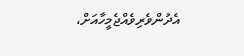އެދުންވެރިވެއްޖެމީހާއަށް،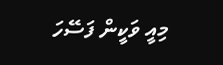މިއީ ވަކީން ފަސޭހަ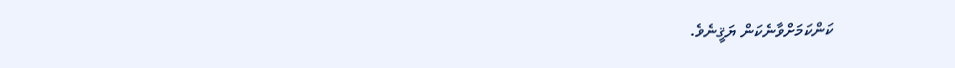ކަންކަމަށްވާނެކަން ޔަޤީނެވެ.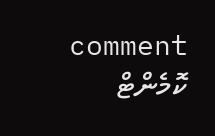comment ކޮމެންޓް